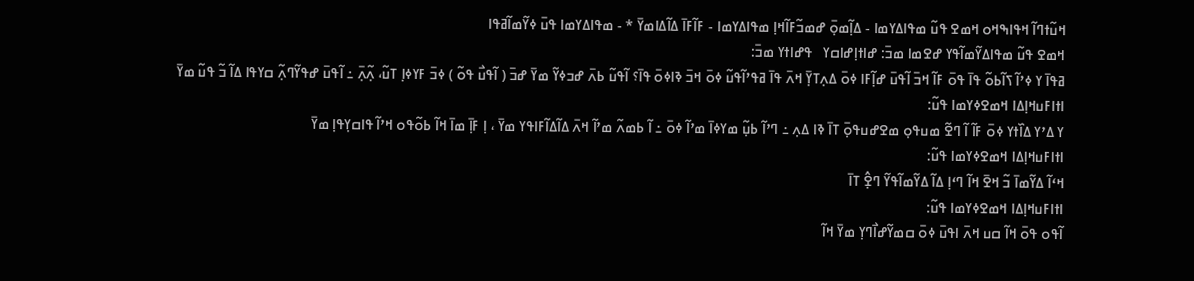ߞߎ߬ߙߣߊ߬ ߞߟߊߒߞߋ ߞߘߐ ߟߎ߬ ߘߟߊߡߌߘߊ - ߡߊ߲߬ߘߋ߲߫ ߝߘߏ߬ߓߊ߬ߞߊ߲ ߘߟߊߡߌߘߊ - ߓߊ߬ߓߊ߫ ߡߊ߬ߡߊߘߌ߫ * - ߘߟߊߡߌߘߊ ߟߎ߫ ߦߌ߬ߘߊ߬ߥߟߊ
ߞߘߐ ߟߎ߬ ߘߟߊߡߌ߬ߘߊ߬ߟߌ ߝߐߘߊ ߘߏ߫: ߝߊߙߊ߲ߝߊߛߌ   ߟߝߊߙߌ ߘߏ߫:
ߥߟߊ߫ ߌ ߦߴߊ߬ ߖߊ߬ߕߋ߬ ߟߊ߫ ߟߋ߫ ߓߊ߬ ߞߏ߫ ߊ߬ߟߎ߫ ߝߊ߲߬ߓߊ ߦߋ߫ ߡߍ߲ߠߌ߲߫ ߞߍ߫ ߟߊ߫ ߥߟߴߊ߬ߟߎ߬ ߦߋ߫ ߞߏ߫ ߢߊߦߋ߫ ߟߊ߫؟ ߊ߬ߟߎ߬ ߕߍ߫ ߝߏߦߌ߬ ߘߌ߫ ߝߏ߫ ( ߊ߬ߟߎ߯ ߟߋ߬ ) ߦߏ߫ ߓߌߦߊ߲ ߠߎ߬، ߍ߲߬ߍ߲߫ ߸ ߊ߬ߟߎ߫ ߝߟߌ߬ߣߍ߲߬ ߛߌߟߊ ߡߊ߬ ߏ߬ ߟߎ߬ ߘߌ߫
ߊߙߊߓߎߞߊ߲ߡߊ ߞߘߐߦߌߘߊ ߟߎ߬:
ߌ ߡߴߌ ߡߊ߰ߙߌ ߦߋ߫ ߓߊ߬ ߊ߬ ߣߐ߬ ߘߎߟߋ߲ ߘߐߝߎߟߋ߲߫ ߠߊ߫ ߢߊ ߡߍ߲ ߸ ߣߴߊ߬ ߕߎ߲߬ ߘߌߦߊ߫ ߘߴߊ߬ ߦߋ߫ ߸ ߊ߬ ߕߘߍ߬ ߘߴߊ߬ ߞߍ߫ ߡߊ߬ߡߊ߬ߓߊߟߌ ߘߌ߫ ، ߊ߲ ߓߊ߲߫ ߘߊ߫ ߞߊ߬ ߕߋ߬ߟߋ ߞߴߊ߬ ߟߊߛߌ߲ߟߊ߲ ߘߌ߫
ߊߙߊߓߎߞߊ߲ߡߊ ߞߘߐߦߌߘߊ ߟߎ߬:
ߞߵߊ߬ ߡߌ߬ߘߊ߫ ߏ߬ ߞߐ߫ ߞߊ߬ ߣߵߊ߲ ߡߊ߬ ߡߌ߬ߘߊ߬ߟߌ߬ ߣߐ߲߮ ߠߊ߫
ߊߙߊߓߎߞߊ߲ߡߊ ߞߘߐߦߌߘߊ ߟߎ߬:
ߊ߬ߟߋ ߟߋ߫ ߞߊ߬ ߛߎ ߞߍ߫ ߊߟߎ߫ ߦߋ߫ ߛߘߌ߬ߝߊ߯ߣߌ߲ ߘߌ߫ ߞߊ߬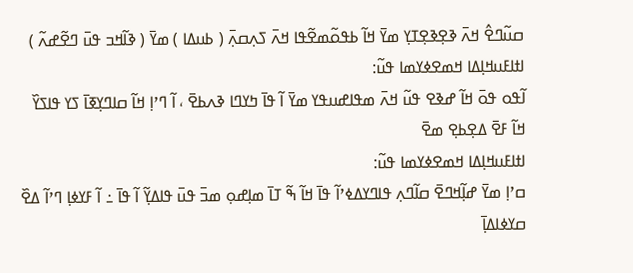ߛߎ߬ߣߐ߮ ߞߍ߫ ߢߐ߲ߢߐ߲ߠߌ߲ ߘߌ߫ ߞߊ߬ ߕߟߋ߬ߘߐ߬ߟߊ ߞߍ߫ ߖߍ߲ߛߍ߲߫ ( ߕߎߡߊ ) ߘߌ߫ ( ߢߊ߬ߞߏ ߟߎ߫ ߣߐ߬ߝߍ߬ )
ߊߙߊߓߎߞߊ߲ߡߊ ߞߘߐߦߌߘߊ ߟߎ߬:
ߊ߬ߟߋ ߟߋ߫ ߞߊ߬ ߝߢߐ ߟߎ߬ ߞߍ߫ ߘߟߊߝߎߟߌ ߘߌ߫ ߊ߬ ߟߊ߫ ߤߌߣߊ ߢߍߕߐ߫ ، ߊ߬ ߣߴߊ߲ ߞߊ߬ ߛߊߣߌ߲ߧߊ߫ ߖߌ ߟߊߖߌ߰ ߞߊ߬ ߓߐ߫ ߡߐ߲ߕߐ߲ ߘߐ߫
ߊߙߊߓߎߞߊ߲ߡߊ ߞߘߐߦߌߘߊ ߟߎ߬:
ߛߴߊ߲ ߘߌ߫ ߝߊ߲߬ߞߣߐ߫ ߛߊ߬ߣߍ߲ ߟߊߣߌߡߦߴߊ߬ ߟߊ߫ ߞߊ߬ ߒ߬ ߠߊ߫ ߘߊ߲ߝߋ߲ ߘߏ߫ ߟߎ߫ ߟߊߡߌ߲߬ ߊ߬ ߟߊ߫ ߸ ߊ߬ ߓߌߦߊ߲ ߣߴߊ߬ ߡߐ߰ ߛߌߦߊߡߊ߲߫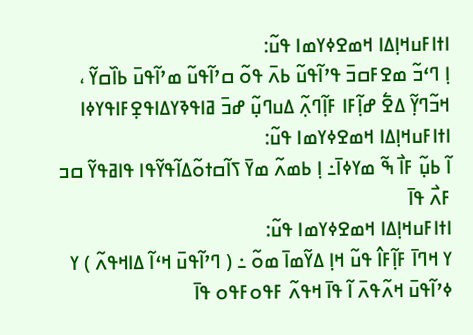ߊߙߊߓߎߞߊ߲ߡߊ ߞߘߐߦߌߘߊ ߟߎ߬:
ߊ߲ ߣߵߏ߬ ߘߐߓߛߏ߫ ߟߴߊ߬ߟߎ߬ ߕߍ߫ ߟߋ߬ ߛߴߊ߬ߟߎ߬ ߘߴߊ߬ߟߎ߫ ߕߊ߰ߛߌ߬ ، ߞߏ߬ߣߌ߲߬ ߡߐ߱ ߝߊ߲߬ߓߊ ߓߊ߲߬ߣߍ߲߬ ߡߎߣߎ߲߬ ߝߏ߫ ߥߊߟߢߌߡߊߟߐ߲ߓߊߟߌߦߊ
ߊߙߊߓߎߞߊ߲ߡߊ ߞߘߐߦߌߘߊ ߟߎ߬:
ߊ߬ ߕߎ߲߬ ߓߊ߯ ߒ߬ ߘߌߦߊ߫߸ ߊ߲ ߕߘߍ߬ ߘߌ߫ ߖߊ߬ߛߙߋ߬ߡߊ߬ߟߌ߬ߟߊ ߟߊߥߟߌ߬ ߛߏ ߓߍ߯ ߟߊ߫
ߊߙߊߓߎߞߊ߲ߡߊ ߞߘߐߦߌߘߊ ߟߎ߬:
ߌ ߞߣߊ߫ ߓߊ߲߬ߓߊ߮ ߟߎ߬ ߞߊ߲ ߡߌ߬ߘߊ߫ ߘߋ߬ ߸ ( ߣߴߊ߬ߟߎ߫ ߞߵߊ߬ ߡߊߞߟߍ߬ ) ߌ ߦߴߊ߬ߟߎ߫ ߞߍ߬ߟߍ߫ ߊ߬ ߟߊ߫ ߞߟߍ߬ ߓߟߋߓߟߋ ߟߊ߫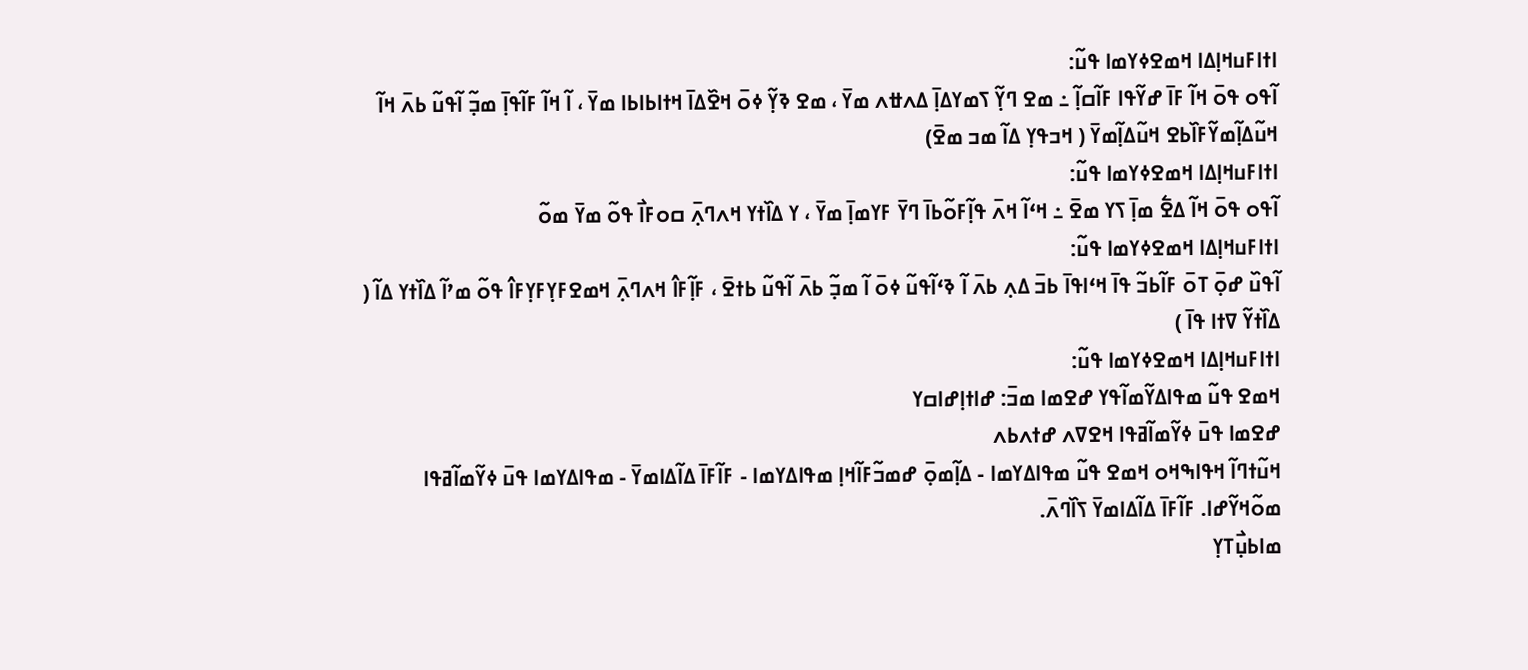ߊߙߊߓߎߞߊ߲ߡߊ ߞߘߐߦߌߘߊ ߟߎ߬:
ߊ߬ߟߋ ߟߋ߫ ߞߊ߬ ߓߊ߫ ߝߌ߬ߟߊ ߓߊ߬ߛߊ߲߬ ߸ ߘߐ ߣߌ߲߬ ߖߘߌߡߊ߲߫ ߡߍߚߍ ߘߌ߫ ، ߘߐ ߢߌ߲߬ ߦߋ߫ ߞߐ߰ߡߊ߫ ߞߙߊߕߊߕߊ ߘߌ߫ ، ߊ߬ ߞߊ߬ ߓߊ߬ߟߊ߲߫ ߘߏ߲߬ ߊ߬ߟߎ߬ ߕߍ߫ ߞߊ߬ ߞߎ߬ߡߊ߲߬ߘߌ߬ߓߊ߰ߕߐ ߞߎ߬ߡߊ߲߬ߘߌ߫ ( ߞߏߟߌ߲ ߡߊ߬ ߘߏ ߘߐ߫)
ߊߙߊߓߎߞߊ߲ߡߊ ߞߘߐߦߌߘߊ ߟߎ߬:
ߊ߬ߟߋ ߟߋ߫ ߞߊ߬ ߡߐ߱ ߘߊ߲߫ ߖߌ ߘߐ߫ ߸ ߞߵߊ߬ ߞߍ߫ ߟߊ߲߬ߓߋ߬ߕߊ߫ ߣߌ߫ ߓߌߘߊ߲߫ ߘߌ߫ ، ߌ ߡߊ߰ߙߌ ߞߍߣߍ߲߫ ߛߋߓߊ߯ ߟߋ߬ ߘߌ߫ ߘߋ߬
ߊߙߊߓߎߞߊ߲ߡߊ ߞߘߐߦߌߘߊ ߟߎ߬:
ߊ߬ߟߎ߰ ߝߋ߲߫ ߠߋ߫ ߓߊ߬ߕߏ߬ ߟߊ߫ ߞߵߊߟߊ߫ ߕߏ߫ ߡߍ߲ ߕߍ߫ ߊ߬ ߢߵߊ߬ߟߎ߬ ߦߋ߫ ߊ߬ ߘߏ߲߬ ߕߍ߫ ߊ߬ߟߎ߬ ߕߙߐ߫ ، ߓߊ߲߬ߓߊ߮ ߞߍߣߍ߲߫ ߞߘߐߓߌ߲ߓߌ߲ߓߊ߮ ߟߋ߬ ߘߴߊ߬ ߡߊ߰ߙߌ ߡߊ߬ ( ߡߊ߰ߙߌ߬ ߜߙߊ ߟߊ߫ )
ߊߙߊߓߎߞߊ߲ߡߊ ߞߘߐߦߌߘߊ ߟߎ߬:
ߞߘߐ ߟߎ߬ ߘߟߊߡߌ߬ߘߊ߬ߟߌ ߝߐߘߊ ߘߏ߫: ߝߊߙߊ߲ߝߊߛߌ
ߝߐߘߊ ߟߎ߫ ߦߌ߬ߘߊ߬ߥߟߊ ߞߐߜߍ ߝߙߍߕߍ
ߞߎ߬ߙߣߊ߬ ߞߟߊߒߞߋ ߞߘߐ ߟߎ߬ ߘߟߊߡߌߘߊ - ߡߊ߲߬ߘߋ߲߫ ߝߘߏ߬ߓߊ߬ߞߊ߲ ߘߟߊߡߌߘߊ - ߓߊ߬ߓߊ߫ ߡߊ߬ߡߊߘߌ߫ - ߘߟߊߡߌߘߊ ߟߎ߫ ߦߌ߬ߘߊ߬ߥߟߊ
ߘߋ߬ߞߌ߬ߝߊ. ߓߊ߬ߓߊ߫ ߡߊ߬ߡߊߘߌ߫ ߖߊ߰ߣߍ߫.
ߘߊߕߎ߲߯ߠߌ߲